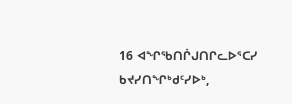16 ᐊᖏᖃᑎᒌᒍᑎᒋᓚᐅᕐᑕᓯ ᑲᔪᓯᑎᖏᒃᑯᑦᓯᐅᒃ,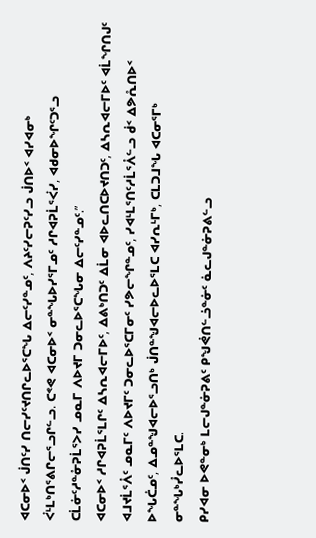ᐊᑕᓂᐅᑉ ᒎᑎᑦᓯ ᑎᓕᓯᑦᔪᑎᒋᓚᐅᕐᑕᖓ ᐃᓕᑦᓯᓐᓄᑦ, ᐱᔨᑦᓯᓕᕈᑦᓯᓗ ᒎᑎᐅᑉ ᐊᓯᐊᓂᒃ ᐹᒻᒪᒃᑎᕐᕕᒋᓕᕐᓗᒋᓪᓗ. ᑕᕝᕙ ᐊᑕᓂᐅᑉ ᓂᓐᖓᐅᓯᕐᒥᓄᑦ ᓱᒋᐊᕈᒫᕐᐹᓯ, ᐊᑯᓂᐅᖏᑦᑐᕐᓗ ᑕᒫᓃᑦᓱᓐᓁᕈᒫᕐᐳᓯ ᓄᓇᒥ ᐱᐅᔪᒥ ᑐᓂᓚᐅᕐᑕᖓᓂ ᐃᓕᑦᓯᓐᓄᑦ.”
ᐊᑕᓂᐅᑉ ᓱᒋᐊᕈᒫᕐᒪᒋᑦ ᐃᓴᕆᐊᓕᒥᐅᑦ, ᐃᕕᒃᑎᑐᑦ ᐃᒫᓂ ᐊᐅᓚᑎᑕᐅᔪᑎᑐᑦ, ᐃᓴᕆᐊᓕᒥᐅᑦ ᐊᒫᖏᑎᒍᑦ ᐊᒧᔪᒫᕐᐰᑦ ᓄᓇᒥᑦ ᐱᐅᔪᒥᑦ ᑐᓂᓚᐅᕐᑕᒥᓂᑦ ᓯᕗᓕᖏᓐᓄᑦ, ᓯᐊᒻᒪᕐᑎᑦᓱᒫᕐᐰᓪᓗ ᑰᑉ ᐃᕗᕅᑎᐅᑉ ᐅᖓᑖᓄᑦ, ᐃᓄᓐᖑᐊᓕᐅᕐᓗᑎᒃ ᒎᑎᓐᖑᐊᓕᐅᓚᐅᕐᒪᑕ ᐊᓯᕆᒻᒥᒃ, ᑕᒪᑐᒧᖓ ᐊᑕᓂᕐᒥᒃ ᓂᓐᖓᒃᓮᓚᐅᕐᒪᑕ.
ᑭᓯᐊᓂ ᐅᕙᓐᓂᒃ ᒪᓕᒍᓐᓃᕈᕕᑦ ᑭᖑᕚᑎᓪᓘᓐᓃᑦ ᓈᓚᒍᓐᓃᕈᕕᓪᓗ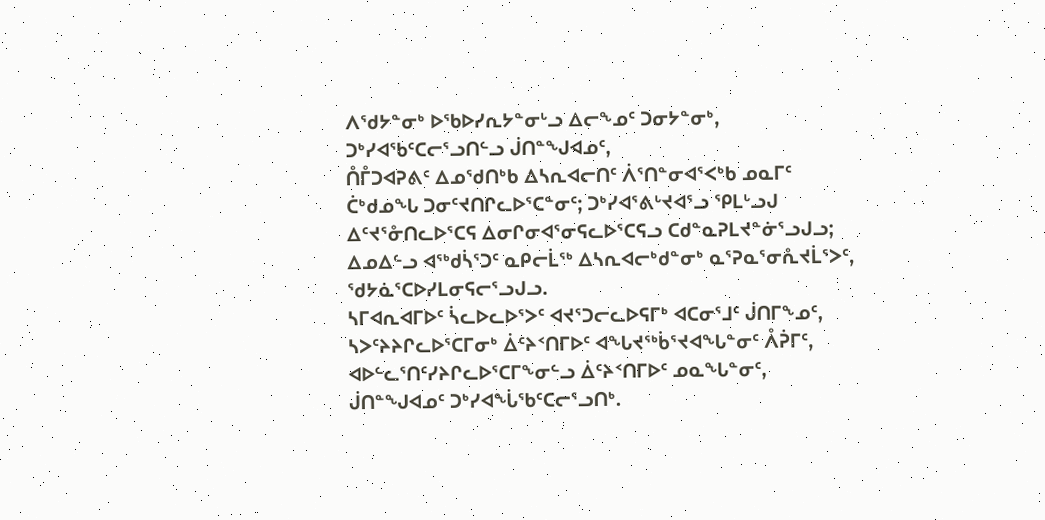ᐱᖁᔭᓐᓂᒃ ᐅᖃᐅᓯᕆᔭᓐᓂᒡᓗ ᐃᓕᖕᓄᑦ ᑐᓂᔭᓐᓂᒃ, ᑐᒃᓯᐊᖃᑦᑕᓕᕐᓗᑎᓪᓗ ᒎᑎᓐᖑᐊᓄᑦ,
ᑍᒤᑐᐊᕈᕕᑦ ᐃᓄᖁᑎᒃᑲ ᐃᓴᕆᐊᓕᑎᑦ ᐲᕐᑎᓐᓂᐊᕐᐸᒃᑲ ᓄᓇᒥᑦ ᑖᒃᑯᓄᖓ ᑐᓂᑦᔪᑎᒋᓚᐅᕐᑕᓐᓂᑦ; ᑐᒃᓯᐊᕐᕕᒡᔪᐊᕐᓗ ᕿᒪᒡᓗᒍ ᐃᑦᔪᕐᓁᑎᓚᐅᕐᑕᕋ ᐃᓂᒋᓂᐊᕐᓂᕋᓚᐅᕐᑕᕋᓗ ᑕᑯᓐᓇᕈᒪᔪᓐᓃᕐᓗᒍᓗ; ᐃᓄᐃᓪᓗ ᐊᖅᑯᓵᕐᑐᑦ ᓇᑭᓕᒫᖅ ᐃᓴᕆᐊᓕᒃᑯᓐᓂᒃ ᓇᕐᕈᓇᕐᓂᕅᔪᒫᕐᐳᑦ, ᖁᔭᓈᕐᑕᐅᓯᒪᓂᕋᓕᕐᓗᒍᓗ.
ᓴᒥᐊᕆᐊᒥᐅᑦ ᓵᓚᐅᓚᐅᕐᐳᑦ ᐊᔪᕐᑐᓕᓚᐅᕋᒥᒃ ᐊᑕᓂᕐᒧᑦ ᒎᑎᒥᖕᓄᑦ, ᓴᐳᑦᔨᔨᒋᓚᐅᕐᑕᒥᓂᒃ ᐄᑦᔨᑉᑎᒥᐅᑦ ᐊᖓᔪᖅᑳᕐᔪᐊᖓᓐᓂᑦ ᐰᕉᒥᑦ, ᐊᐅᓪᓚᕐᑎᑦᓯᔨᒋᓚᐅᕐᑕᒥᖕᓂᓪᓗ ᐄᑦᔨᑉᑎᒥᐅᑦ ᓄᓇᖓᓐᓂᑦ, ᒎᑎᓐᖑᐊᓄᑦ ᑐᒃᓯᐊᖔᖃᑦᑕᓕᕐᓗᑎᒃ.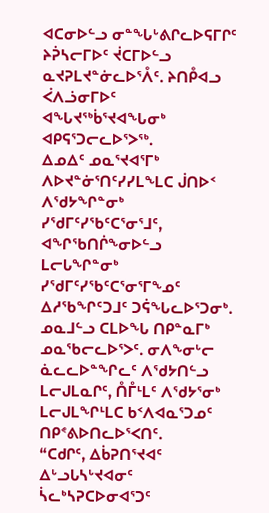ᐊᑕᓂᐅᓪᓗ ᓂᓐᖓᒡᕕᒋᓚᐅᕋᒥᒋᑦ ᔨᕉᓴᓕᒥᐅᑦ ᔫᑕᒥᐅᓪᓗ ᓇᔪᕈᒪᔪᓐᓃᓚᐅᕐᐰᑦ. ᔨᑎᑬᐊᓗ ᐹᐱᓘᓂᒥᐅᑦ ᐊᖓᔪᖅᑳᕐᔪᐊᖓᓂᒃ ᐊᑭᕋᕐᑐᓕᓚᐅᕐᐳᖅ.
ᐃᓄᐃᑦ ᓄᓇᕐᔪᐊᕐᒥᒃ ᐱᐅᔪᓐᓃᕐᑎᑦᓯᓯᒪᖕᒪᑕ ᒎᑎᐅᑉ ᐱᖁᔭᖏᓐᓂᒃ ᓯᖁᒥᑦᓯᖃᑦᑕᕐᓂᕐᒧᑦ, ᐊᖏᖃᑎᒌᖕᓂᐅᓪᓗ ᒪᓕᒐᖏᓐᓂᒃ ᓯᖁᒥᑦᓯᖃᑦᑕᕐᓂᕐᒥᖕᓄᑦ ᐃᓱᖃᖏᑦᑐᒧᑦ ᑐᕌᖓᓚᐅᕐᑐᓂᒃ.
ᓄᓇᒧᓪᓗ ᑕᒪᐅᖓ ᑎᑭᓐᓇᒥᒃ ᓄᓇᖃᓕᓚᐅᕐᐳᑦ. ᓂᐱᖕᓂᒡᓕ ᓈᓚᓚᐅᓐᖏᓚᑦ ᐱᖁᔭᑎᓪᓗ ᒪᓕᒍᒪᓇᒋᑦ, ᑍᒤᒻᒪᑦ ᐱᖁᔭᕐᓂᒃ ᒪᓕᒍᒪᖏᒻᒪᑕ ᑲᑉᐱᐊᓇᕐᑐᓄᑦ ᑎᑭᕝᕕᐅᑎᓚᐅᕐᐸᑎᑦ.
“ᑕᑯᒋᑦ, ᐃᑳᕈᑎᕐᔪᐊᑦ ᐃᒡᓗᒐᓴᒡᔪᐊᓂᑦ ᓵᓚᒃᓴᕈᑕᐅᓂᐊᕐᑐᑦ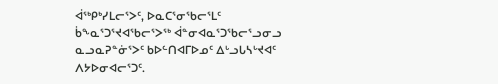ᐋᖅᑭᒃᓯᒪᓕᕐᐳᑦ, ᐅᓇᑕᕐᓂᖃᓕᕐᒪᑦ ᑳᖕᓇᕐᑐᕐᔪᐊᖃᓕᕐᐳᖅ ᐋᓐᓂᐊᓇᕐᑐᖃᓕᕐᓗᓂᓗ ᓇᓗᓇᕈᓐᓃᕐᐳᑦ ᑲᐅᓪᑎᐊᒥᐅᓄᑦ ᐃᒡᓗᒐᓴᒡᔪᐊᑦ ᐱᔭᐅᓂᐊᓕᕐᑐᑦ.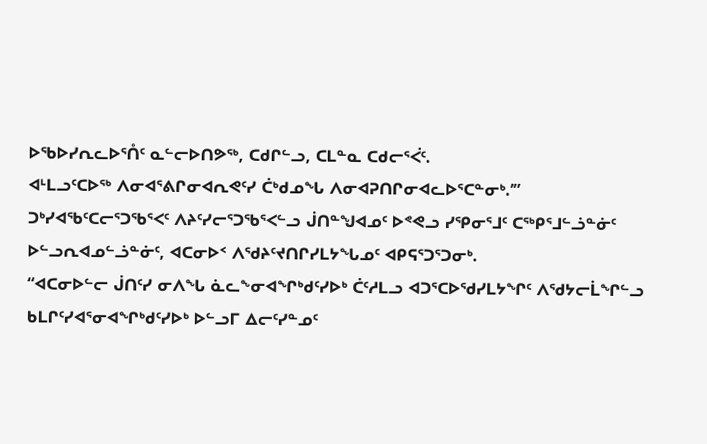ᐅᖃᐅᓯᕆᓚᐅᕐᑍᑦ ᓇᓪᓕᐅᑎᕗᖅ, ᑕᑯᒋᓪᓗ, ᑕᒪᓐᓇ ᑕᑯᓕᕐᐹᑦ.
ᐊᒻᒪᓗᑦᑕᐅᖅ ᐱᓂᐊᕐᕕᒋᓂᐊᕆᕙᑦᓯ ᑖᒃᑯᓄᖓ ᐱᓂᐊᕈᑎᒋᓂᐊᓚᐅᕐᑕᓐᓂᒃ.’”
ᑐᒃᓯᐊᖃᑦᑕᓕᕐᑐᖃᕐᐸᑦ ᐱᔨᑦᓯᓕᕐᑐᖃᕐᐸᓪᓗ ᒎᑎᓐᖑᐊᓄᑦ ᐅᕝᕙᓗ ᓯᕿᓂᕐᒧᑦ ᑕᖅᑭᕐᒧᓪᓘᓐᓃᑦ ᐅᓪᓗᕆᐊᓄᓪᓘᓐᓃᑦ, ᐊᑕᓂᐅᑉ ᐱᖁᔨᑦᔪᑎᒋᓯᒪᔭᖓᓄᑦ ᐊᑭᕋᕐᑐᕐᑐᓂᒃ.
“ᐊᑕᓂᐅᓪᓕ ᒎᑎᑦᓯ ᓂᐱᖓ ᓈᓚᖕᓂᐊᖏᒃᑯᑦᓯᐅᒃ ᑖᑦᓱᒪᓗ ᐊᑐᕐᑕᐅᖁᓯᒪᔭᖏᑦ ᐱᖁᔭᓕᒫᖏᓪᓗ ᑲᒪᒋᑦᓯᐊᕐᓂᐊᖏᒃᑯᑦᓯᐅᒃ ᐅᓪᓗᒥ ᐃᓕᑦᓯᓐᓄᑦ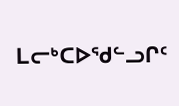ᒪᓕᒃᑕᐅᖁᓪᓗᒋᑦ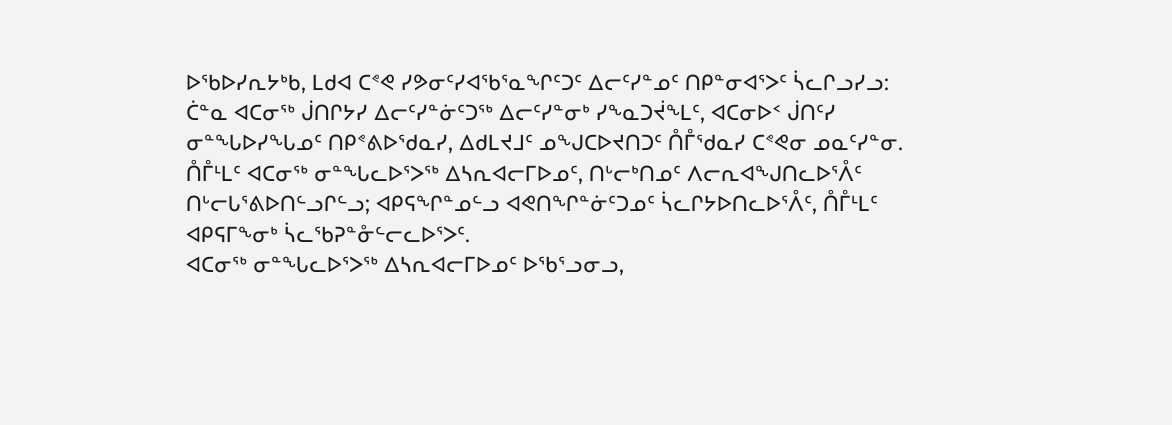ᐅᖃᐅᓯᕆᔭᒃᑲ, ᒪᑯᐊ ᑕᕝᕙ ᓯᕗᓂᑦᓯᐊᖃᕐᓇᖏᑦᑐᑦ ᐃᓕᑦᓯᓐᓄᑦ ᑎᑭᓐᓂᐊᕐᐳᑦ ᓵᓚᒋᓗᓯᓗ:
ᑖᓐᓇ ᐊᑕᓂᖅ ᒎᑎᒋᔭᓯ ᐃᓕᑦᓯᓐᓃᑦᑐᖅ ᐃᓕᑦᓯᓐᓂᒃ ᓯᖕᓇᑐᔫᖕᒪᑦ, ᐊᑕᓂᐅᑉ ᒎᑎᑦᓯ ᓂᓐᖓᐅᓯᖓᓄᑦ ᑎᑭᕝᕕᐅᖁᓇᓯ, ᐃᑯᒪᔪᒧᑦ ᓄᖑᑕᐅᔪᑎᑐᑦ ᑍᒤᖁᓇᓯ ᑕᕝᕙᓂ ᓄᓇᑦᓯᓐᓂ.
ᑍᒤᒻᒪᑦ ᐊᑕᓂᖅ ᓂᓐᖓᓚᐅᕐᐳᖅ ᐃᓴᕆᐊᓕᒥᐅᓄᑦ, ᑎᒡᓕᒃᑎᓄᑦ ᐱᓕᕆᐊᖑᑎᓚᐅᕐᐰᑦ ᑎᒡᓕᒐᕐᕕᐅᑎᓪᓗᒋᓪᓗ; ᐊᑭᕋᖏᓐᓄᓪᓗ ᐊᕙᑎᖏᓐᓃᑦᑐᓄᑦ ᓵᓚᒋᔭᐅᑎᓚᐅᕐᐰᑦ, ᑍᒤᒻᒪᑦ ᐊᑭᕋᒥᖕᓂᒃ ᓵᓚᖃᕈᓐᓁᓪᓕᓚᐅᕐᐳᑦ.
ᐊᑕᓂᖅ ᓂᓐᖓᓚᐅᕐᐳᖅ ᐃᓴᕆᐊᓕᒥᐅᓄᑦ ᐅᖃᕐᓗᓂᓗ,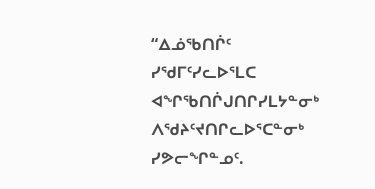“ᐃᓅᖃᑎᒌᑦ ᓯᖁᒥᑦᓯᓚᐅᕐᒪᑕ ᐊᖏᖃᑎᒌᒍᑎᒋᓯᒪᔭᓐᓂᒃ ᐱᖁᔨᑦᔪᑎᒋᓚᐅᕐᑕᓐᓂᒃ ᓯᕗᓕᖏᓐᓄᑦ.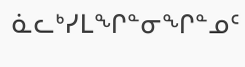ᓈᓚᒃᓯᒪᖏᓐᓂᖏᓐᓄᑦ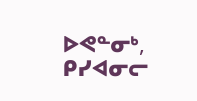ᐅᕙᓐᓂᒃ,
ᑭᓯᐊᓂᓕ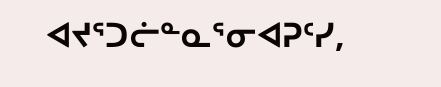ᐊᔪᕐᑐᓖᓐᓇᕐᓂᐊᕈᑦᓯ,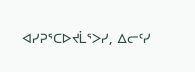ᐊᓯᕈᕐᑕᐅᔪᒫᕐᐳᓯ, ᐃᓕᑦᓯ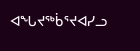ᐊᖓᔪᖅᑳᕐᔪᐊᓯᓗ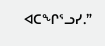ᐊᑕᖏᕐᓗᓯ.”